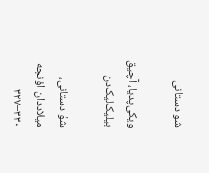شو دستانی

ویکی‌پدیا، آچیق بیلیک‌لیک‌دن

شۇ دستانی، میلاددان اؤنجه ۳۳۰–۳۲۷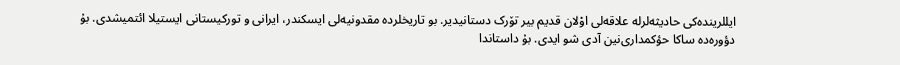ایللرینده‌کی حادیثه‌لرله علاقه‌لی اوْلان قدیم بیر تۆرک دستانیدیر. بو تاریخلرده مقدونیه‌لی ایسکندر، ایرانی و تورکیستانی ایستیلا ائتمیشدی. بۇ دؤوره‌ده ساکا حؤکمداری‌نین آدی شو ایدی. بۇ داستاندا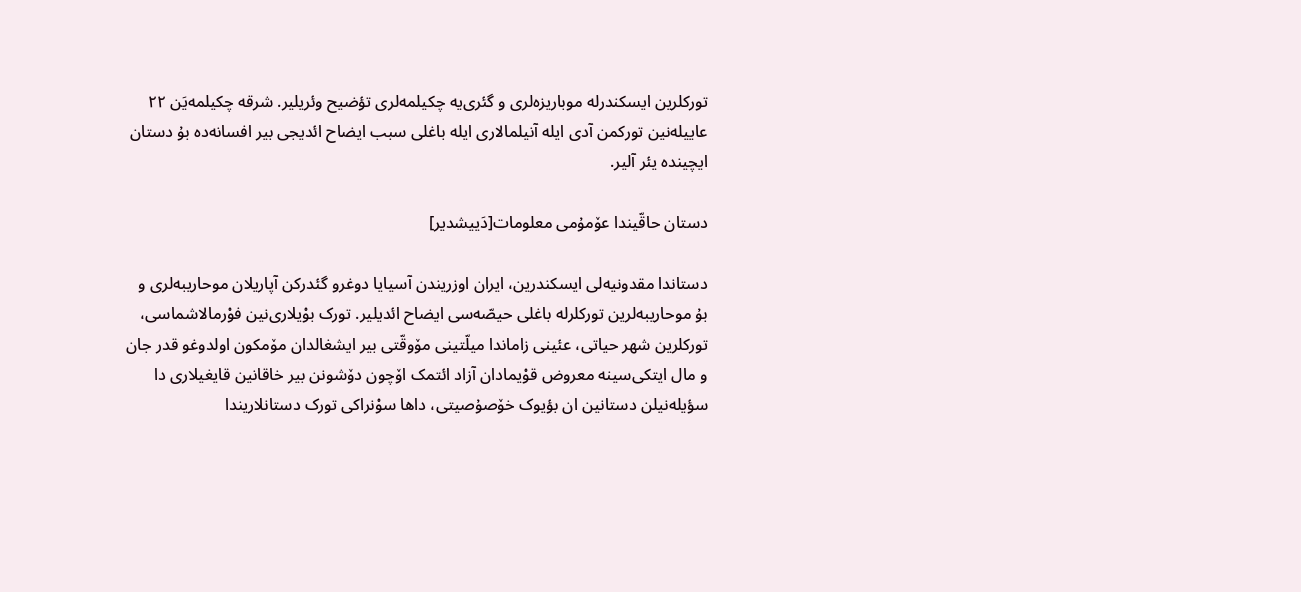تورکلرین ایسکندرله موباریزه‌لری و گئری‌یه چکیلمه‌لری تؤضیح وئریلیر. شرقه چکیلمه‌یَن ۲۲ عاییله‌نین تورکمن آدی ایله آنیلمالاری ایله باغلی سبب ایضاح ائدیجی بیر افسانه‌ده بۇ دستان ایچینده یئر آلیر.

دستان حاقّیندا عۆمۇمی معلومات[دَییشدیر]

دستاندا مقدونیه‌لی ایسکندرین، ایران اوزریندن آسیایا دوغرو گئدرکن آپاریلان موحاریبه‌لری و بۇ موحاریبه‌لرین تورکلرله باغلی حیصّه‌سی ایضاح ائدیلیر. تورک بوْیلاری‌نین فوْرمالاشماسی، تورکلرین شهر حیاتی، عئینی زاماندا میلّتینی مۆوقّتی بیر ایشغالدان مۆمکون اولدوغو قدر جان و مال ایتکی‌سینه معروض قوْیمادان آزاد ائتمک اۆچون دۆشونن بیر خاقانین قایغیلاری دا سؤیله‌نیلن دستانین ان بؤیوک خۆصۇصیتی، داها سوْنراکی تورک دستانلاریندا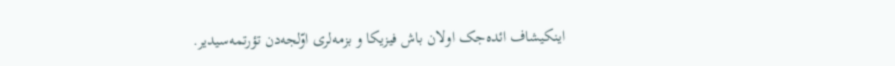اینکیشاف ائده‌جک اولان باش فیزیکا و بزمه‌لری اوّلجه‌دن تؤرتمه‌سیدیر.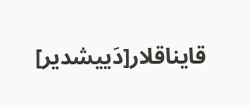قایناقلار[دَییشدیر]